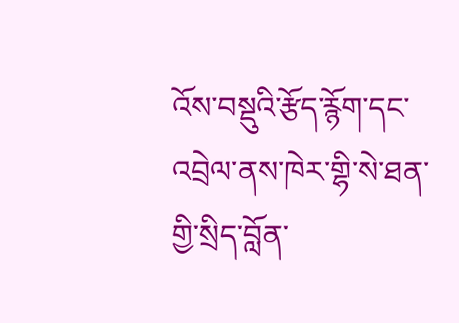འོས་བསྡུའི་རྩོད་རྙོག་དང་འབྲེལ་ནས་ཁེར་གྷི་སེ་ཐན་གྱི་སྲིད་བློན་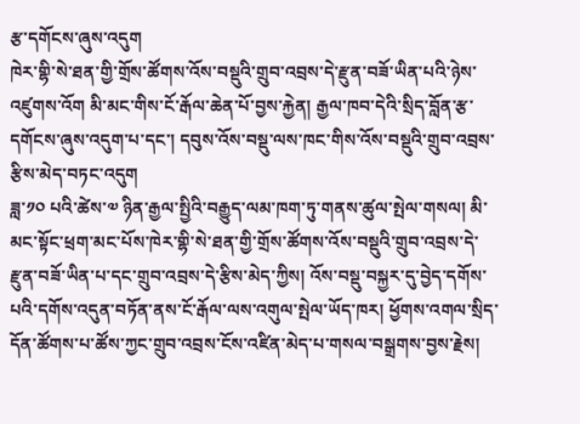རྩ་དགོངས་ཞུས་འདུག
ཁེར་གྷི་སེ་ཐན་གྱི་གྲོས་ཚོགས་འོས་བསྡུའི་གྲུབ་འབྲས་དེ་རྫུན་བཟོ་ཡིན་པའི་ཉེས་འཛུགས་འོག མི་མང་གིས་ངོ་རྒོལ་ཆེན་པོ་བྱས་རྐྱེན། རྒྱལ་ཁབ་དེའི་སྲིད་བློན་རྩ་དགོངས་ཞུས་འདུག་པ་དང་། དབུས་འོས་བསྡུ་ལས་ཁང་གིས་འོས་བསྡུའི་གྲུབ་འབྲས་རྩིས་མེད་བཏང་འདུག
ཟླ་༡༠ པའི་ཚེས་༧ ཉིན་རྒྱལ་སྤྱིའི་བརྒྱུད་ལམ་ཁག་ཏུ་གནས་ཚུལ་སྤེལ་གསལ། མི་མང་སྟོང་ཕྲག་མང་པོས་ཁེར་གྷི་སེ་ཐན་གྱི་གྲོས་ཚོགས་འོས་བསྡུའི་གྲུབ་འབྲས་དེ་རྫུན་བཟོ་ཡིན་པ་དང་གྲུབ་འབྲས་དེ་རྩིས་མེད་ཀྱིས། འོས་བསྡུ་བསྐྱར་དུ་བྱེད་དགོས་པའི་དགོས་འདུན་བཏོན་ནས་ངོ་རྒོལ་ལས་འགུལ་སྤེལ་ཡོད་ཁར། ཕྱོགས་འགལ་སྲིད་དོན་ཚོགས་པ་ཚོས་ཀྱང་གྲུབ་འབྲས་ངོས་འཛིན་མེད་པ་གསལ་བསྒྲགས་བྱས་རྗེས།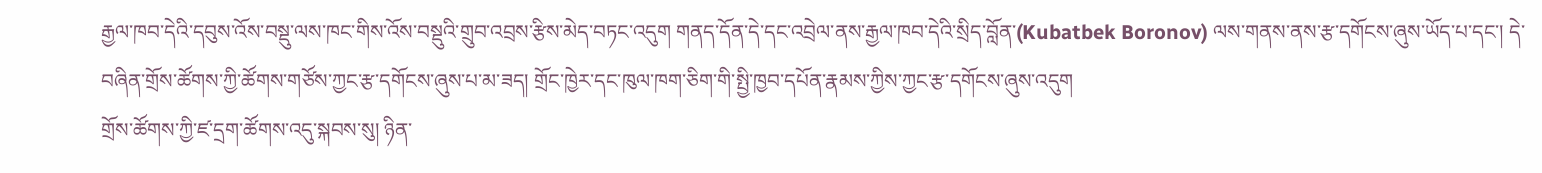རྒྱལ་ཁབ་དེའི་དབུས་འོས་བསྡུ་ལས་ཁང་གིས་འོས་བསྡུའི་གྲུབ་འབྲས་རྩིས་མེད་བཏང་འདུག གནད་དོན་དེ་དང་འབྲེལ་ནས་རྒྱལ་ཁབ་དེའི་སྲིད་བློན་(Kubatbek Boronov) ལས་གནས་ནས་རྩ་དགོངས་ཞུས་ཡོད་པ་དང་། དེ་བཞིན་གྲོས་ཚོགས་ཀྱི་ཚོགས་གཙོས་ཀྱང་རྩ་དགོངས་ཞུས་པ་མ་ཟད། གྲོང་ཁྱེར་དང་ཁུལ་ཁག་ཅིག་གི་སྤྱི་ཁྱབ་དཔོན་རྣམས་ཀྱིས་ཀྱང་རྩ་དགོངས་ཞུས་འདུག
གྲོས་ཚོགས་ཀྱི་ཛ་དྲག་ཚོགས་འདུ་སྐབས་སུ། ཉིན་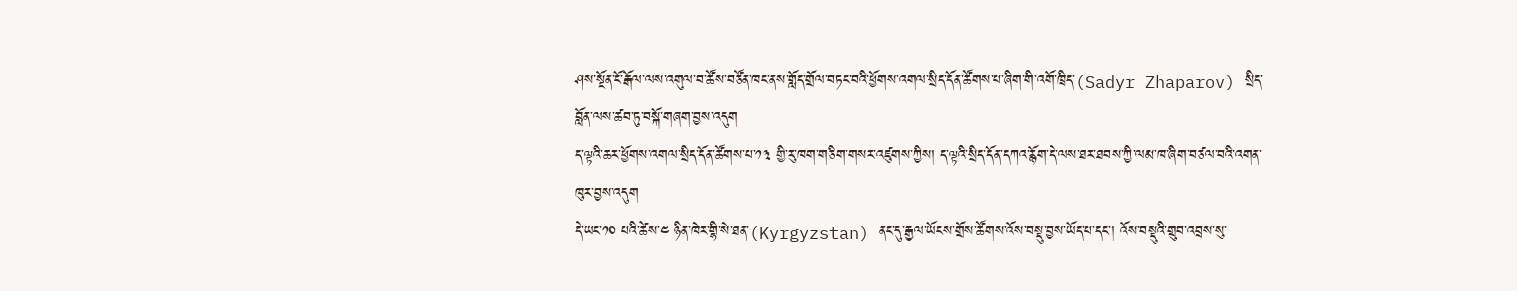ཤས་སྔོན་ངོ་རྒོལ་ལས་འགུལ་བ་ཚོས་བཙོན་ཁང་ནས་གློད་གྲོལ་བཏང་བའི་ཕྱོགས་འགལ་སྲིད་དོན་ཚོགས་པ་ཞིག་གི་འགོ་ཁྲིད་(Sadyr Zhaparov) སྲིད་བློན་ལས་ཚབ་ཏུ་བསྐོ་གཞག་བྱས་འདུག
ད་ལྟའི་ཆར་ཕྱོགས་འགལ་སྲིད་དོན་ཚོགས་པ་༡༣ གྱི་རུ་ཁག་གཅིག་གསར་འཛུགས་ཀྱིས། ད་ལྟའི་སྲིད་དོན་དཀའ་རྙོག་དེ་ལས་ཐར་ཐབས་ཀྱི་ལམ་ཁ་ཞིག་བཙལ་བའི་འགན་ཁུར་བྱས་འདུག
དེ་ཡང་༡༠ པའི་ཚེས་༤ ཉིན་ཁེར་གྷི་སེ་ཐན་(Kyrgyzstan) ནང་དུ་རྒྱལ་ཡོངས་གྲོས་ཚོགས་འོས་བསྡུ་བྱས་ཡོད་པ་དང་། འོས་བསྡུའི་གྲུབ་འབྲས་སུ་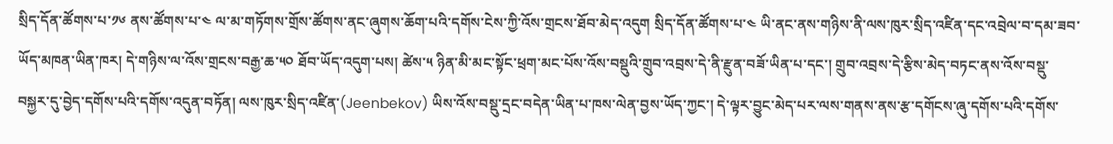སྲིད་དོན་ཚོགས་པ་༡༦ ནས་ཚོགས་པ་༤ ལ་མ་གཏོགས་གྲོས་ཚོགས་ནང་ཞུགས་ཆོག་པའི་དགོས་ངེས་ཀྱི་འོས་གྲངས་ཐོབ་མེད་འདུག སྲིད་དོན་ཚོགས་པ་༤ ཡི་ནང་ནས་གཉིས་ནི་ལས་ཁུར་སྲིད་འཛིན་དང་འབྲེལ་བ་དམ་ཟབ་ཡོད་མཁན་ཡིན་ཁར། དེ་གཉིས་ལ་འོས་གྲངས་བརྒྱ་ཆ་༥༠ ཐོབ་ཡོད་འདུག་པས། ཚེས་༥ ཉིན་མི་མང་སྟོང་ཕྲག་མང་པོས་འོས་བསྡུའི་གྲུབ་འབྲས་དེ་ནི་རྫུན་བཟོ་ཡིན་པ་དང་། གྲུབ་འབྲས་དེ་རྩིས་མེད་བཏང་ནས་འོས་བསྡུ་བསྐྱར་དུ་བྱེད་དགོས་པའི་དགོས་འདུན་བཏོན། ལས་ཁུར་སྲིད་འཛིན་(Jeenbekov) ཡིས་འོས་བསྡུ་དྲང་བདེན་ཡིན་པ་ཁས་ལེན་བྱས་ཡོད་ཀྱང་། དེ་ལྟར་བྱུང་མེད་པར་ལས་གནས་ནས་རྩ་དགོངས་ཞུ་དགོས་པའི་དགོས་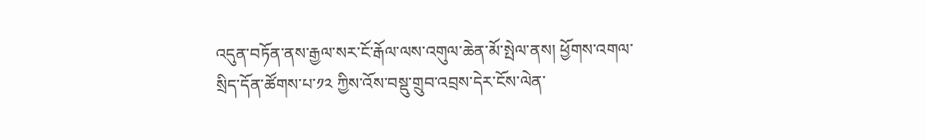འདུན་བཏོན་ནས་རྒྱལ་སར་ངོ་རྒོལ་ལས་འགུལ་ཆེན་མོ་སྤེལ་ནས། ཕྱོགས་འགལ་སྲིད་དོན་ཚོགས་པ་༡༢ ཀྱིས་འོས་བསྡུ་གྲུབ་འབྲས་དེར་ངོས་ལེན་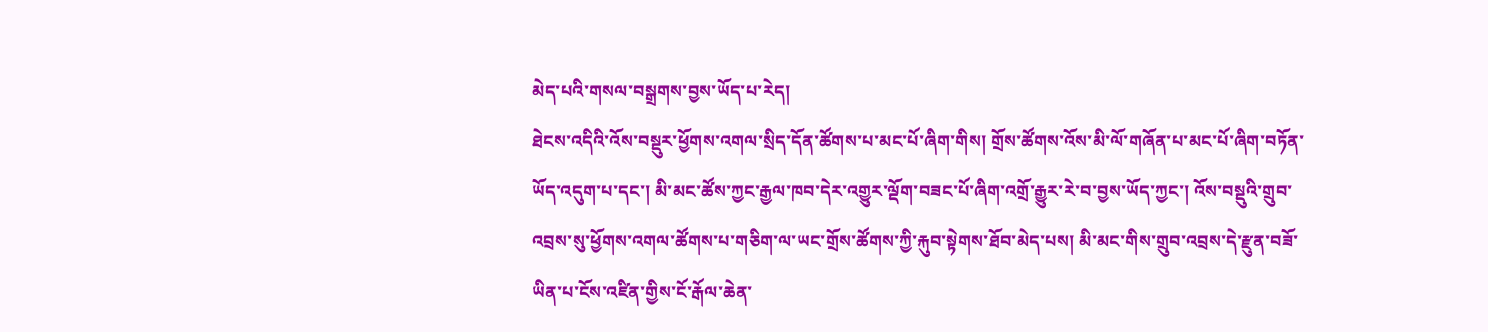མེད་པའི་གསལ་བསྒྲགས་བྱས་ཡོད་པ་རེད།
ཐེངས་འདིའི་འོས་བསྡུར་ཕྱོགས་འགལ་སྲིད་དོན་ཚོགས་པ་མང་པོ་ཞིག་གིས། གྲོས་ཚོགས་འོས་མི་ལོ་གཞོན་པ་མང་པོ་ཞིག་བཏོན་ཡོད་འདུག་པ་དང་། མི་མང་ཚོས་ཀྱང་རྒྱལ་ཁབ་དེར་འགྱུར་ལྡོག་བཟང་པོ་ཞིག་འགྲོ་རྒྱུར་རེ་བ་བྱས་ཡོད་ཀྱང་། འོས་བསྡུའི་གྲུབ་འབྲས་སུ་ཕྱོགས་འགལ་ཚོགས་པ་གཅིག་ལ་ཡང་གྲོས་ཚོགས་ཀྱི་རྐུབ་སྟེགས་ཐོབ་མེད་པས། མི་མང་གིས་གྲུབ་འབྲས་དེ་རྫུན་བཟོ་ཡིན་པ་ངོས་འཛིན་གྱིས་ངོ་རྒོལ་ཆེན་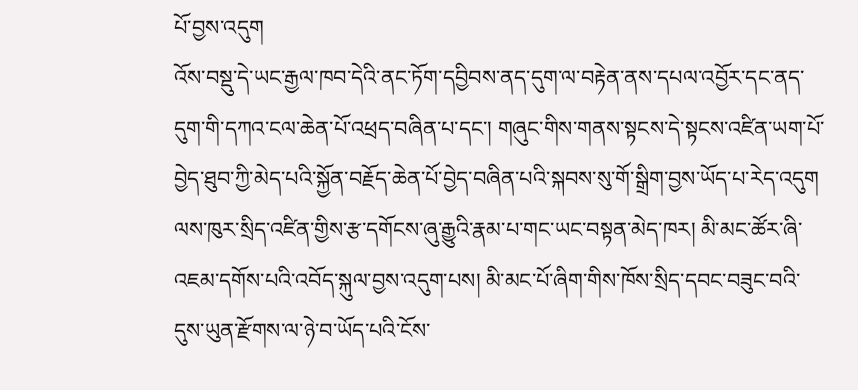པོ་བྱས་འདུག
འོས་བསྡུ་དེ་ཡང་རྒྱལ་ཁབ་དེའི་ནང་ཏོག་དབྱིབས་ནད་དུག་ལ་བརྟེན་ནས་དཔལ་འབྱོར་དང་ནད་དུག་གི་དཀའ་ངལ་ཆེན་པོ་འཕྲད་བཞིན་པ་དང་། གཞུང་གིས་གནས་སྟངས་དེ་སྟངས་འཛིན་ཡག་པོ་བྱེད་ཐུབ་ཀྱི་མེད་པའི་སྐྱོན་བརྗོད་ཆེན་པོ་བྱེད་བཞིན་པའི་སྐབས་སུ་གོ་སྒྲིག་བྱས་ཡོད་པ་རེད་འདུག
ལས་ཁུར་སྲིད་འཛིན་གྱིས་རྩ་དགོངས་ཞུ་རྒྱུའི་རྣམ་པ་གང་ཡང་བསྟན་མེད་ཁར། མི་མང་ཚོར་ཞི་འཇམ་དགོས་པའི་འབོད་སྐུལ་བྱས་འདུག་པས། མི་མང་པོ་ཞིག་གིས་ཁོས་སྲིད་དབང་བཟུང་བའི་དུས་ཡུན་རྫོགས་ལ་ཉེ་བ་ཡོད་པའི་ངོས་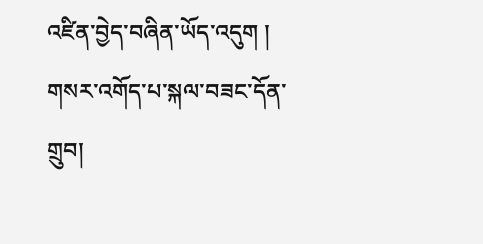འཛིན་བྱེད་བཞིན་ཡོད་འདུག །
གསར་འགོད་པ་སྐལ་བཟང་དོན་གྲུབ།